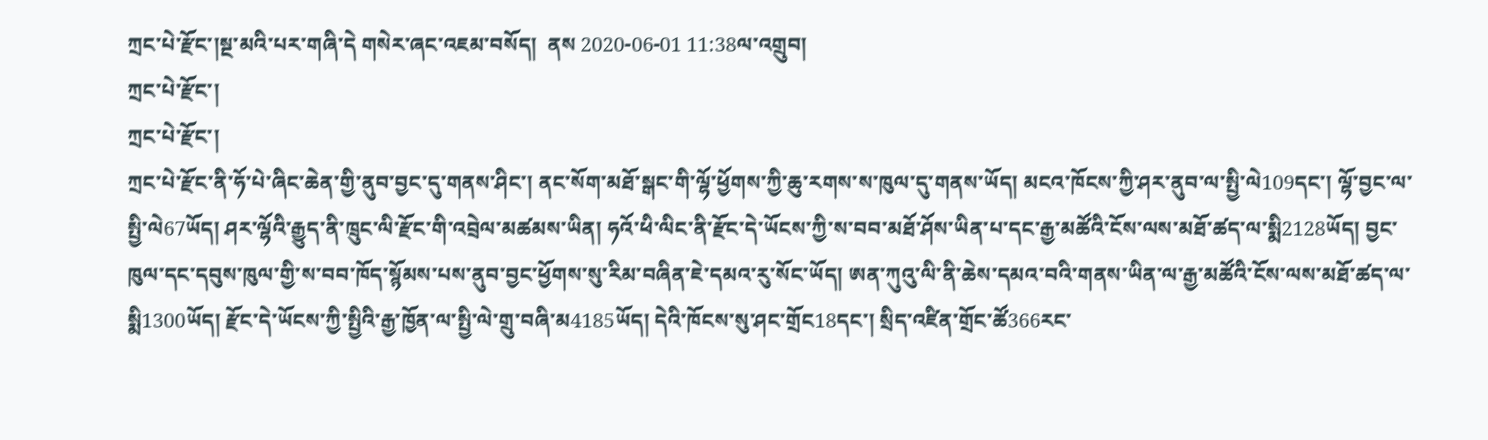ཀྲང་པེ་རྫོང་།སྔ་མའི་པར་གཞི་དེ གསེར་ཞང་འཇམ་བསོད།  ནས 2020-06-01 11:38ལ་འགྲུབ།
ཀྲང་པེ་རྫོང་།
ཀྲང་པེ་རྫོང་།
ཀྲང་པེ་རྫོང་ནི་ཧོ་པེ་ཞིང་ཆེན་གྱི་ནུབ་བྱང་དུ་གནས་ཤིང་། ནང་སོག་མཐོ་སྒང་གི་ལྷོ་ཕྱོགས་ཀྱི་ཆུ་རགས་ས་ཁུལ་དུ་གནས་ཡོད། མངའ་ཁོངས་ཀྱི་ཤར་ནུབ་ལ་སྤྱི་ལེ109དང་། ལྷོ་བྱང་ལ་སྤྱི་ལེ67ཡོད། ཤར་ལྷོའི་རྒྱུད་ནི་ཁྲུང་ལི་རྫོང་གི་འབྲེལ་མཚམས་ཡིན། ཧའོ་ཕི་ལིང་ནི་རྫོང་དེ་ཡོངས་ཀྱི་ས་བབ་མཐོ་ཤོས་ཡིན་པ་དང་རྒྱ་མཚོའི་ངོས་ལས་མཐོ་ཚད་ལ་སྨི2128ཡོད། བྱང་ཁུལ་དང་དབུས་ཁུལ་གྱི་ས་བབ་ཁོད་སྙོམས་པས་ནུབ་བྱང་ཕྱོགས་སུ་རིམ་བཞིན་ཇེ་དམའ་རུ་སོང་ཡོད། ཨན་ཀུའུ་ལི་ནི་ཆེས་དམའ་བའི་གནས་ཡིན་ལ་རྒྱ་མཚོའི་ངོས་ལས་མཐོ་ཚད་ལ་སྨི1300ཡོད། རྫོང་དེ་ཡོངས་ཀྱི་སྤྱིའི་རྒྱ་ཁྱོན་ལ་སྤྱི་ལེ་གྲུ་བཞི་མ4185ཡོད། དེའི་ཁོངས་སུ་ཤང་གྲོང18དང་། སྲིད་འཛིན་གྲོང་ཚོ366རང་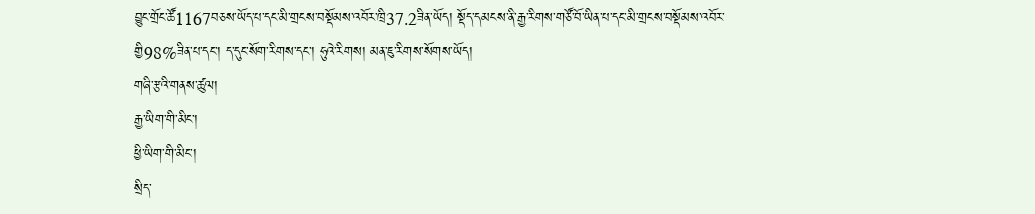བྱུང་གྲོང་ཚོ1167བཅས་ཡོད་པ་དང་མི་གྲངས་བསྡོམས་འབོར་ཁྲི37.2ཟིན་ཡོད། སྡོད་དམངས་ནི་རྒྱ་རིགས་གཙོ་བོ་ཡིན་པ་དང་མི་གྲངས་བསྡོམས་འབོར་གྱི98%ཟིན་པ་དང་། ད་དུང་སོག་རིགས་དང་། ཧུའེ་རིགས། མན་ཇུ་རིགས་སོགས་ཡོད།
གཞི་རྩའི་གནས་ཚུལ།
རྒྱ་ཡིག་གི་མིང་།
ཕྱི་ཡིག་གི་མིང་།
སྲིད་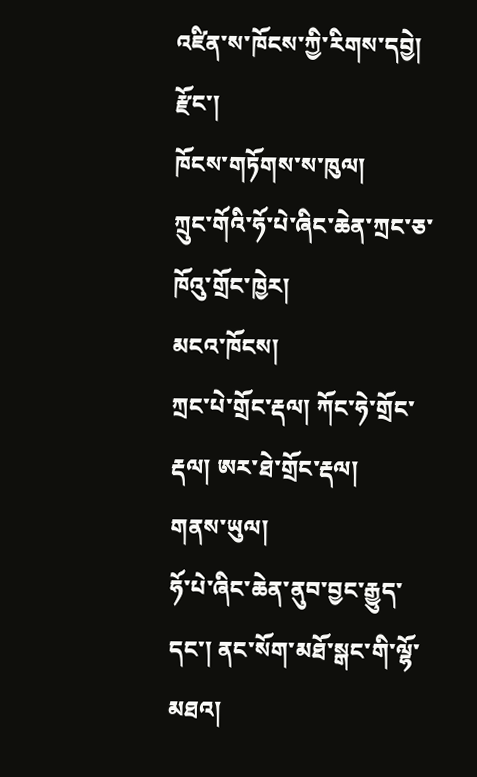འཛིན་ས་ཁོངས་ཀྱི་རིགས་དབྱེ།
རྫོང་།
ཁོངས་གཏོགས་ས་ཁུལ།
ཀྲུང་གོའི་ཧོ་པེ་ཞིང་ཆེན་ཀྲང་ཅ་ཁོའུ་གྲོང་ཁྱེར།
མངའ་ཁོངས།
ཀྲང་པེ་གྲོང་རྡལ། ཀོང་ཧེ་གྲོང་རྡལ། ཨར་ཐེ་གྲོང་རྡལ།
གནས་ཡུལ།
ཧོ་པེ་ཞིང་ཆེན་ནུབ་བྱང་རྒྱུད་དང་། ནང་སོག་མཐོ་སྒང་གི་ལྷོ་མཐའ།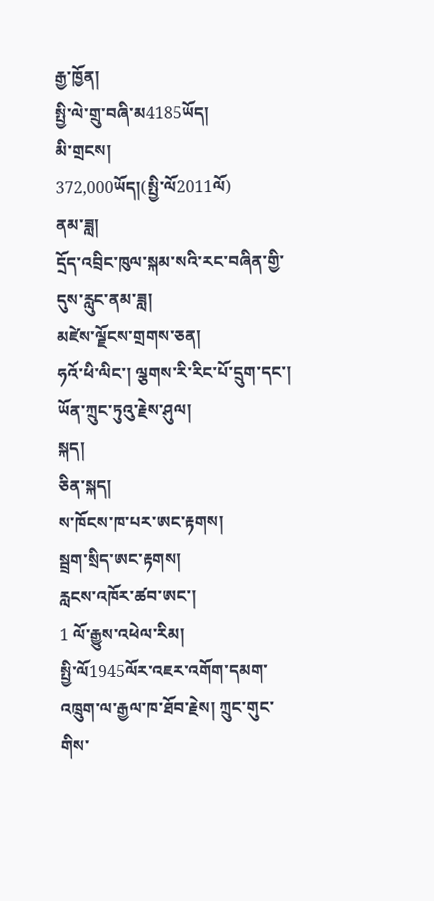རྒྱ་ཁྱོན།
སྤྱི་ལེ་གྲུ་བཞི་མ4185ཡོད།
མི་གྲངས།
372,000ཡོད།(སྤྱི་ལོ2011ལོ)
ནམ་ཟླ།
དྲོད་འབྲིང་ཁུལ་སྐམ་སའི་རང་བཞིན་གྱི་དུས་རླུང་ནམ་ཟླ།
མཛེས་ལྗོངས་གྲགས་ཅན།
ཧའོ་ཕི་ལིང་། ལྕགས་རི་རིང་པོ་དྲུག་དང་། ཡོན་ཀྲུང་ཏུའུ་རྗེས་ཤུལ།
སྐད།
ཅིན་སྐད།
ས་ཁོངས་ཁ་པར་ཨང་རྟགས།
སྦྲག་སྲིད་ཨང་རྟགས།
རླངས་འཁོར་ཚབ་ཨང་།
1 ལོ་རྒྱུས་འཕེལ་རིམ།
སྤྱི་ལོ1945ལོར་འཇར་འགོག་དམག་འཁྲུག་ལ་རྒྱལ་ཁ་ཐོབ་རྗེས། ཀྲུང་གུང་གིས་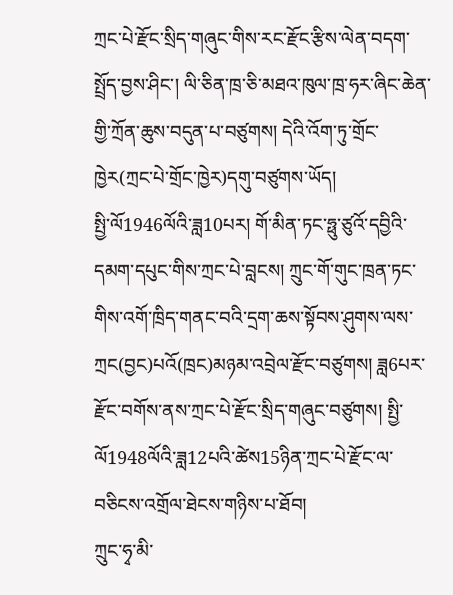ཀྲང་པེ་རྫོང་སྲིད་གཞུང་གིས་རང་རྫོང་རྩིས་ལེན་བདག་སྤྲོད་བྱས་ཤིང་། ལི་ཅིན་ཁྲ་ཅི་མཐའ་ཁུལ་ཁྲ་ཧར་ཞིང་ཆེན་གྱི་ཀྲོན་ཆུས་བདུན་པ་བཙུགས། དེའི་འོག་ཏུ་གྲོང་ཁྱེར(ཀྲང་པེ་གྲོང་ཁྱེར)དགུ་བཙུགས་ཡོད།
སྤྱི་ལོ1946ལོའི་ཟླ10པར། གོ་མིན་ཏང་ཧྥུ་ཙུའོ་དབྱིའི་དམག་དཔུང་གིས་ཀྲང་པེ་བླངས། ཀྲུང་གོ་གུང་ཁྲན་ཏང་གིས་འགོ་ཁྲིད་གནང་བའི་དྲག་ཆས་སྟོབས་ཤུགས་ལས་ཀྲང(བྱང)པའོ(ཁྲང)མཉམ་འབྲེལ་རྫོང་བཙུགས། ཟླ6པར་རྫོང་བགོས་ནས་ཀྲང་པེ་རྫོང་སྲིད་གཞུང་བཙུགས། སྤྱི་ལོ1948ལོའི་ཟླ12པའི་ཚེས15ཉིན་ཀྲང་པེ་རྫོང་ལ་བཅིངས་འགྲོལ་ཐེངས་གཉིས་པ་ཐོབ།
ཀྲུང་ཧྭ་མི་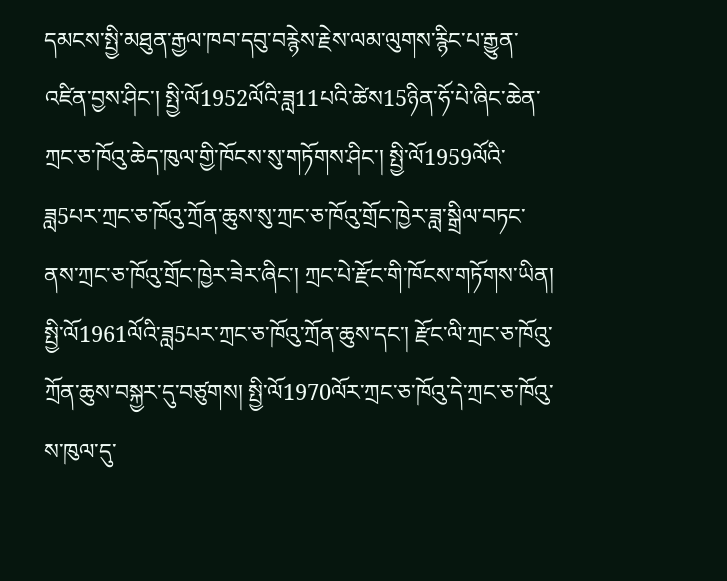དམངས་སྤྱི་མཐུན་རྒྱལ་ཁབ་དབུ་བརྙེས་རྗེས་ལམ་ལུགས་རྙིང་པ་རྒྱུན་འཛིན་བྱས་ཤིང་། སྤྱི་ལོ1952ལོའི་ཟླ11པའི་ཚེས15ཉིན་ཧོ་པེ་ཞིང་ཆེན་ཀྲང་ཅ་ཁོའུ་ཆེད་ཁུལ་གྱི་ཁོངས་སུ་གཏོགས་ཤིང་། སྤྱི་ལོ1959ལོའི་ཟླ5པར་ཀྲང་ཅ་ཁོའུ་ཀྲོན་ཆུས་སུ་ཀྲང་ཅ་ཁོའུ་གྲོང་ཁྱེར་ཟླ་སྒྲིལ་བཏང་ནས་ཀྲང་ཅ་ཁོའུ་གྲོང་ཁྱེར་ཟེར་ཞིང་། ཀྲང་པེ་རྫོང་གི་ཁོངས་གཏོགས་ཡིན། སྤྱི་ལོ1961ལོའི་ཟླ5པར་ཀྲང་ཅ་ཁོའུ་ཀྲོན་ཆུས་དང་། རྫོང་ལི་ཀྲང་ཅ་ཁོའུ་ཀྲོན་ཆུས་བསྐྱར་དུ་བཙུགས། སྤྱི་ལོ1970ལོར་ཀྲང་ཅ་ཁོའུ་དེ་ཀྲང་ཅ་ཁོའུ་ས་ཁུལ་དུ་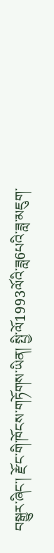བསྒྱུར་ཞིང་། རྫོང་གི་ཁོངས་གཏོགས་ཡིན། སྤྱི་ལོ1993ལོའི་ཟླ6པའི་ཟླ་མཇུག་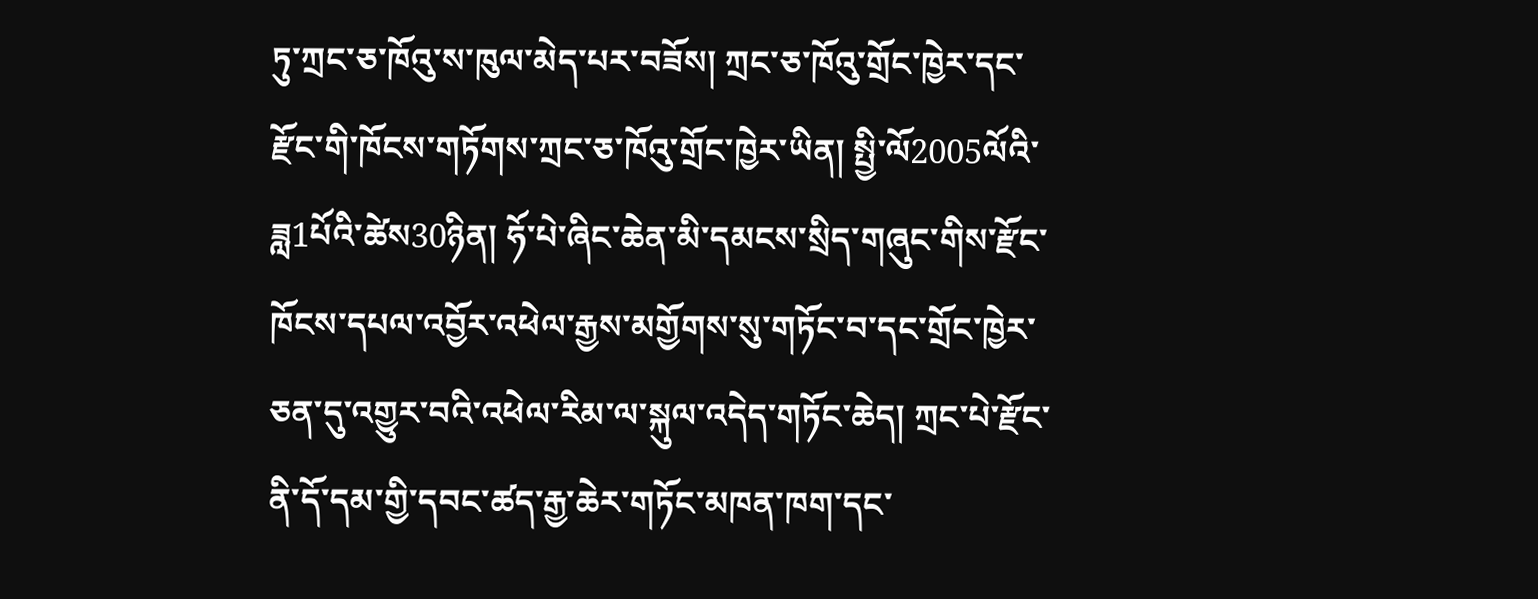ཏུ་ཀྲང་ཅ་ཁོའུ་ས་ཁུལ་མེད་པར་བཟོས། ཀྲང་ཅ་ཁོའུ་གྲོང་ཁྱེར་དང་རྫོང་གི་ཁོངས་གཏོགས་ཀྲང་ཅ་ཁོའུ་གྲོང་ཁྱེར་ཡིན། སྤྱི་ལོ2005ལོའི་ཟླ1པོའི་ཚེས30ཉིན། ཧོ་པེ་ཞིང་ཆེན་མི་དམངས་སྲིད་གཞུང་གིས་རྫོང་ཁོངས་དཔལ་འབྱོར་འཕེལ་རྒྱས་མགྱོགས་སུ་གཏོང་བ་དང་གྲོང་ཁྱེར་ཅན་དུ་འགྱུར་བའི་འཕེལ་རིམ་ལ་སྐུལ་འདེད་གཏོང་ཆེད། ཀྲང་པེ་རྫོང་ནི་དོ་དམ་གྱི་དབང་ཚད་རྒྱ་ཆེར་གཏོང་མཁན་ཁག་དང་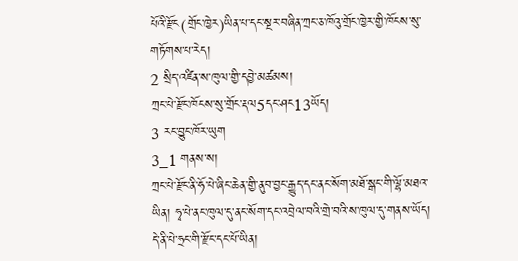པོའི་རྫོང(གྲོང་ཁྱེར)ཡིན་པ་དང་སྔར་བཞིན་ཀྲང་ཅ་ཁོའུ་གྲོང་ཁྱེར་གྱི་ཁོངས་སུ་གཏོགས་པ་རེད།
2 སྲིད་འཛིན་ས་ཁུལ་གྱི་དབྱེ་མཚམས།
ཀྲང་པེ་རྫོང་ཁོངས་སུ་གྲོང་རྡལ5དང་ཤང13ཡོད།
3 རང་བྱུང་ཁོར་ཡུག
3_1 གནས་ས།
ཀྲང་པེ་རྫོང་ནི་ཧོ་པེ་ཞིང་ཆེན་གྱི་ནུབ་བྱང་རྒྱུད་དང་ནང་སོག་མཐོ་སྒང་གི་ལྷོ་མཐའ་ཡིན། ཧྭ་པེ་ནང་ཁུལ་དུ་ནང་སོག་དང་འབྲེལ་བའི་གྲེ་བའི་ས་ཁུལ་དུ་གནས་ཡོད། དེ་ནི་པེ་ཧྲང་གི་རྫོང་དང་པོ་ཡིན།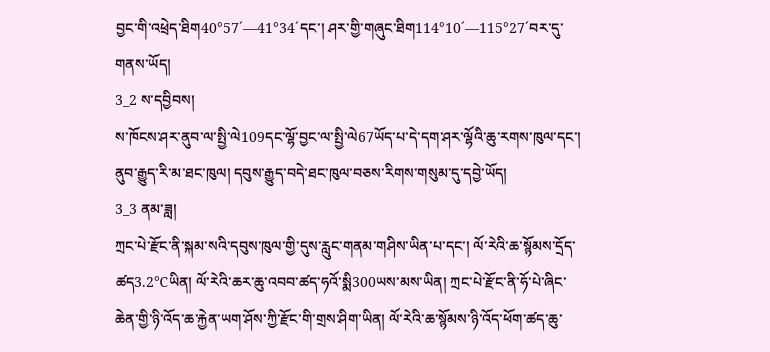བྱང་གི་འཕྲེད་ཐིག40°57ˊ—41°34ˊདང་། ཤར་གྱི་གཞུང་ཐིག114°10ˊ—115°27ˊབར་དུ་གནས་ཡོད།
3_2 ས་དབྱིབས།
ས་ཁོངས་ཤར་ནུབ་ལ་སྤྱི་ལེ109དང་ལྷོ་བྱང་ལ་སྤྱི་ལེ67ཡོད་པ་དེ་དག་ཤར་ལྷོའི་ཆུ་རགས་ཁུལ་དང་། ནུབ་རྒྱུད་རི་མ་ཐང་ཁུལ། དབུས་རྒྱུད་བདེ་ཐང་ཁུལ་བཅས་རིགས་གསུམ་དུ་དབྱེ་ཡོད།
3_3 ནམ་ཟླ།
ཀྲང་པེ་རྫོང་ནི་སྐམ་སའི་དབུས་ཁུལ་གྱི་དུས་རླུང་གནམ་གཤིས་ཡིན་པ་དང་། ལོ་རེའི་ཆ་སྙོམས་དྲོད་ཚད3.2℃ཡིན། ལོ་རེའི་ཆར་ཆུ་འབབ་ཚད་ཧའོ་སྨི300ཡས་མས་ཡིན། ཀྲང་པེ་རྫོང་ནི་ཧོ་པེ་ཞིང་ཆེན་གྱི་ཉི་འོད་ཆ་རྐྱེན་ཡག་ཤོས་ཀྱི་རྫོང་གི་གྲས་ཤིག་ཡིན། ལོ་རེའི་ཆ་སྙོམས་ཉི་འོད་ཕོག་ཚད་ཆུ་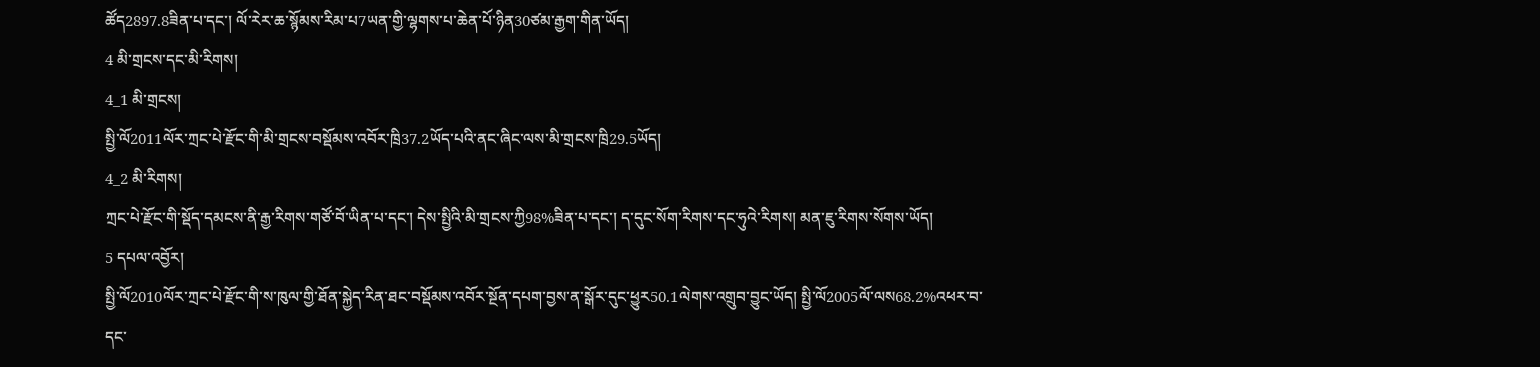ཚོད2897.8ཟིན་པ་དང་། ལོ་རེར་ཆ་སྙོམས་རིམ་པ7ཡན་གྱི་ལྷགས་པ་ཆེན་པོ་ཉིན30ཙམ་རྒྱག་གིན་ཡོད།
4 མི་གྲངས་དང་མི་རིགས།
4_1 མི་གྲངས།
སྤྱི་ལོ2011ལོར་ཀྲང་པེ་རྫོང་གི་མི་གྲངས་བསྡོམས་འབོར་ཁྲི37.2ཡོད་པའི་ནང་ཞིང་ལས་མི་གྲངས་ཁྲི29.5ཡོད།
4_2 མི་རིགས།
ཀྲང་པེ་རྫོང་གི་སྡོད་དམངས་ནི་རྒྱ་རིགས་གཙོ་བོ་ཡིན་པ་དང་། དེས་སྤྱིའི་མི་གྲངས་ཀྱི98%ཟིན་པ་དང་། ད་དུང་སོག་རིགས་དང་ཧུའེ་རིགས། མན་ཇུ་རིགས་སོགས་ཡོད།
5 དཔལ་འབྱོར།
སྤྱི་ལོ2010ལོར་ཀྲང་པེ་རྫོང་གི་ས་ཁུལ་གྱི་ཐོན་སྐྱེད་རིན་ཐང་བསྡོམས་འབོར་སྔོན་དཔག་བྱས་ན་སྒོར་དུང་ཕྱུར50.1ལེགས་འགྲུབ་བྱུང་ཡོད། སྤྱི་ལོ2005ལོ་ལས68.2%འཕར་བ་དང་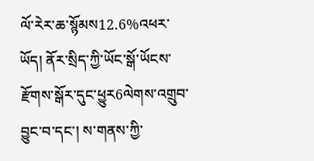ལོ་རེར་ཆ་སྙོམས12.6%འཕར་ཡོད། ནོར་སྲིད་ཀྱི་ཡོང་སྒོ་ཡོངས་རྫོགས་སྒོར་དུང་ཕྱུར6ལེགས་འགྲུབ་བྱུང་བ་དང་། ས་གནས་ཀྱི་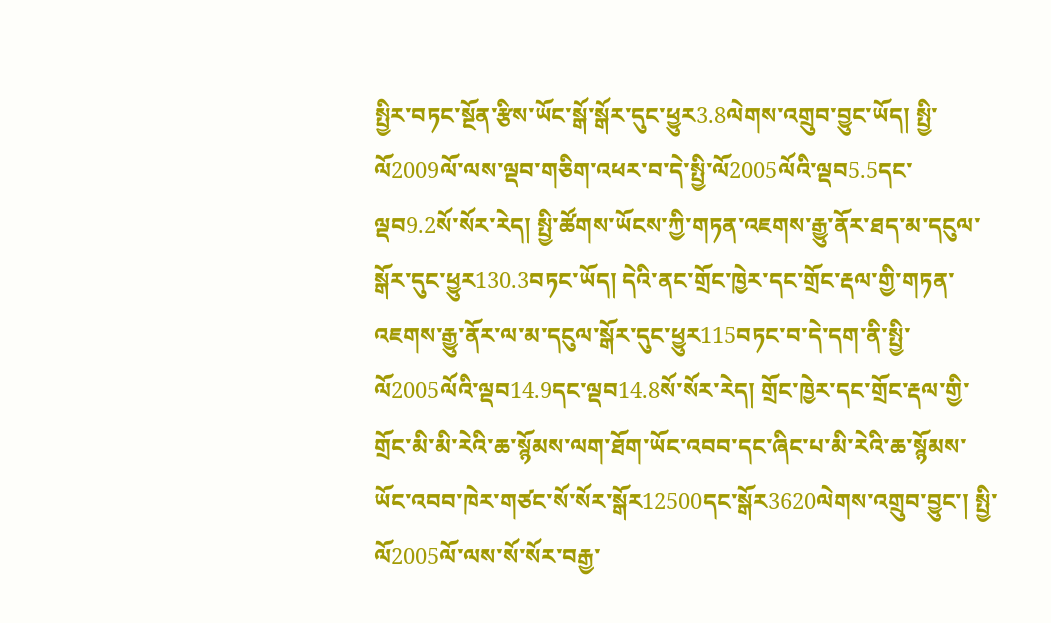སྤྱིར་བཏང་སྔོན་རྩིས་ཡོང་སྒོ་སྒོར་དུང་ཕྱུར3.8ལེགས་འགྲུབ་བྱུང་ཡོད། སྤྱི་ལོ2009ལོ་ལས་ལྡབ་གཅིག་འཕར་བ་དེ་སྤྱི་ལོ2005ལོའི་ལྡབ5.5དང་ལྡབ9.2སོ་སོར་རེད། སྤྱི་ཚོགས་ཡོངས་ཀྱི་གཏན་འཇགས་རྒྱུ་ནོར་ཐད་མ་དངུལ་སྒོར་དུང་ཕྱུར130.3བཏང་ཡོད། དེའི་ནང་གྲོང་ཁྱེར་དང་གྲོང་རྡལ་གྱི་གཏན་འཇགས་རྒྱུ་ནོར་ལ་མ་དངུལ་སྒོར་དུང་ཕྱུར115བཏང་བ་དེ་དག་ནི་སྤྱི་ལོ2005ལོའི་ལྡབ14.9དང་ལྡབ14.8སོ་སོར་རེད། གྲོང་ཁྱེར་དང་གྲོང་རྡལ་གྱི་གྲོང་མི་མི་རེའི་ཆ་སྙོམས་ལག་ཐོག་ཡོང་འབབ་དང་ཞིང་པ་མི་རེའི་ཆ་སྙོམས་ཡོང་འབབ་ཁེར་གཙང་སོ་སོར་སྒོར12500དང་སྒོར3620ལེགས་འགྲུབ་བྱུང་། སྤྱི་ལོ2005ལོ་ལས་སོ་སོར་བརྒྱ་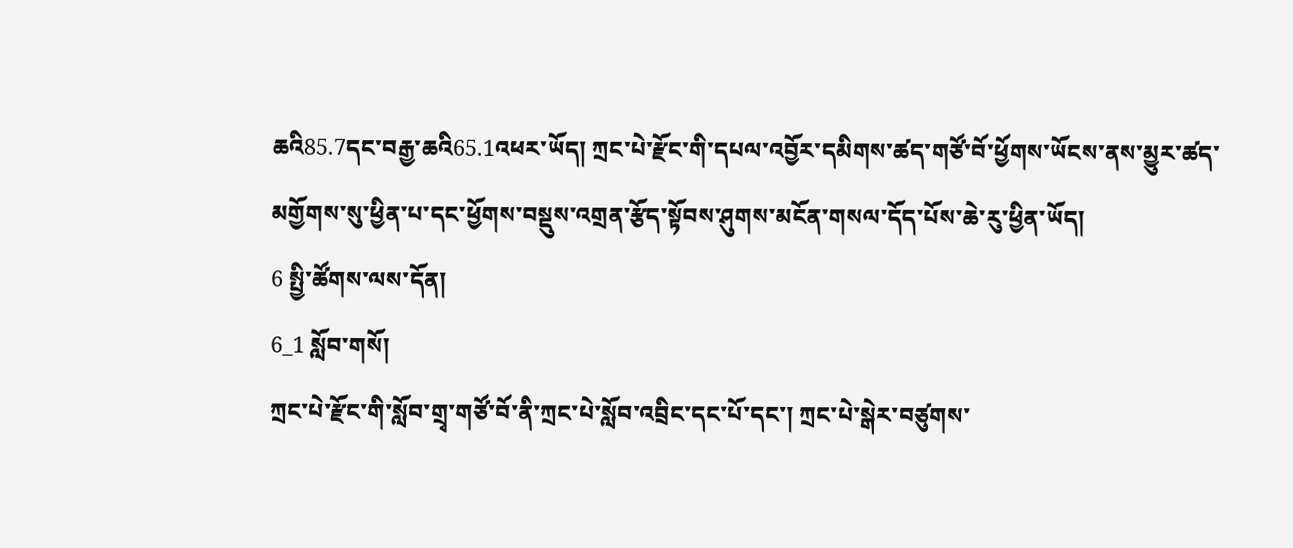ཆའི85.7དང་བརྒྱ་ཆའི65.1འཕར་ཡོད། ཀྲང་པེ་རྫོང་གི་དཔལ་འབྱོར་དམིགས་ཚད་གཙོ་བོ་ཕྱོགས་ཡོངས་ནས་མྱུར་ཚད་མགྱོགས་སུ་ཕྱིན་པ་དང་ཕྱོགས་བསྡུས་འགྲན་རྩོད་སྟོབས་ཤུགས་མངོན་གསལ་དོད་པོས་ཆེ་རུ་ཕྱིན་ཡོད།
6 སྤྱི་ཚོགས་ལས་དོན།
6_1 སློབ་གསོ།
ཀྲང་པེ་རྫོང་གི་སློབ་གྲྭ་གཙོ་བོ་ནི་ཀྲང་པེ་སློབ་འབྲིང་དང་པོ་དང་། ཀྲང་པེ་སྒེར་བཙུགས་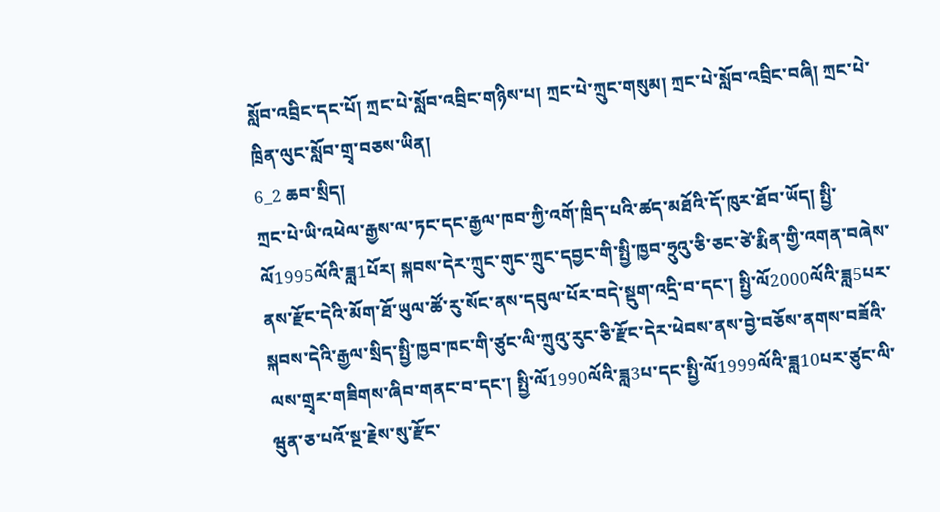སློབ་འབྲིང་དང་པོ། ཀྲང་པེ་སློབ་འབྲིང་གཉིས་པ། ཀྲང་པེ་ཀྲུང་གསུམ། ཀྲང་པེ་སློབ་འབྲིང་བཞི། ཀྲང་པེ་ཁྲིན་ལུང་སློབ་གྲྭ་བཅས་ཡིན།
6_2 ཆབ་སྲིད།
ཀྲང་པེ་ཡི་འཕེལ་རྒྱས་ལ་ཏང་དང་རྒྱལ་ཁབ་ཀྱི་འགོ་ཁྲིད་པའི་ཚད་མཐོའི་དོ་ཁུར་ཐོབ་ཡོད། སྤྱི་ལོ1995ལོའི་ཟླ1པོར། སྐབས་དེར་ཀྲུང་གུང་ཀྲུང་དབྱང་གི་སྤྱི་ཁྱབ་ཧྲུའུ་ཅི་ཅང་ཙེ་རྨིན་གྱི་འགན་བཞེས་ནས་རྫོང་དེའི་མོག་ཐོ་ཡུལ་ཚོ་རུ་སོང་ནས་དབུལ་པོར་བདེ་སྡུག་འདྲི་བ་དང་། སྤྱི་ལོ2000ལོའི་ཟླ5པར་སྐབས་དེའི་རྒྱལ་སྲིད་སྤྱི་ཁྱབ་ཁང་གི་ཙུང་ལི་ཀྲུའུ་རུང་ཅི་རྫོང་དེར་ཕེབས་ནས་བྱེ་བཅོས་ནགས་བཟོའི་ལས་གྲྭར་གཟིགས་ཞིབ་གནང་བ་དང་། སྤྱི་ལོ1990ལོའི་ཟླ3པ་དང་སྤྱི་ལོ1999ལོའི་ཟླ10པར་ཙུང་ལི་ཝུན་ཅ་པའོ་སྔ་རྗེས་སུ་རྫོང་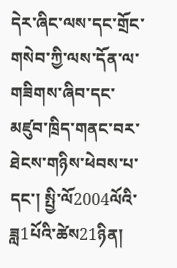དེར་ཞིང་ལས་དང་གྲོང་གསེབ་ཀྱི་ལས་དོན་ལ་གཟིགས་ཞིབ་དང་མཛུབ་ཁྲིད་གནང་བར་ཐེངས་གཉིས་ཕེབས་པ་དང་། སྤྱི་ལོ2004ལོའི་ཟླ1པོའི་ཚེས21ཉིན།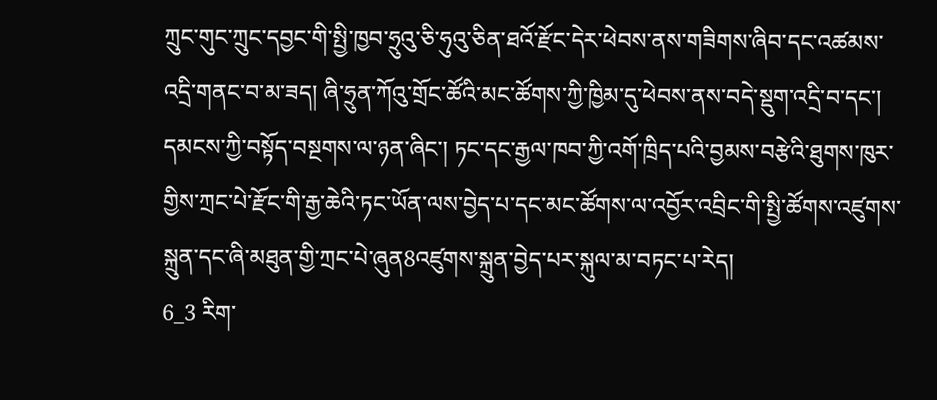ཀྲུང་གུང་ཀྲུང་དབྱང་གི་སྤྱི་ཁྱབ་ཧྲུའུ་ཅི་ཧུའུ་ཅིན་ཐའོ་རྫོང་དེར་ཕེབས་ནས་གཟིགས་ཞིབ་དང་འཚམས་འདྲི་གནང་བ་མ་ཟད། ཞི་ཧྲུན་ཀོའུ་གྲོང་ཚོའི་མང་ཚོགས་ཀྱི་ཁྱིམ་དུ་ཕེབས་ནས་བདེ་སྡུག་འདྲི་བ་དང་། དམངས་ཀྱི་བསྟོད་བསྔགས་ལ་ཉན་ཞིང་། ཏང་དང་རྒྱལ་ཁབ་ཀྱི་འགོ་ཁྲིད་པའི་བྱམས་བརྩེའི་ཐུགས་ཁུར་གྱིས་ཀྲང་པེ་རྫོང་གི་རྒྱ་ཆེའི་ཏང་ཡོན་ལས་བྱེད་པ་དང་མང་ཚོགས་ལ་འབྱོར་འབྲིང་གི་སྤྱི་ཚོགས་འཛུགས་སྐྲུན་དང་ཞི་མཐུན་གྱི་ཀྲང་པེ་ཞུན8འཛུགས་སྐྲུན་བྱེད་པར་སྐུལ་མ་བཏང་པ་རེད།
6_3 རིག་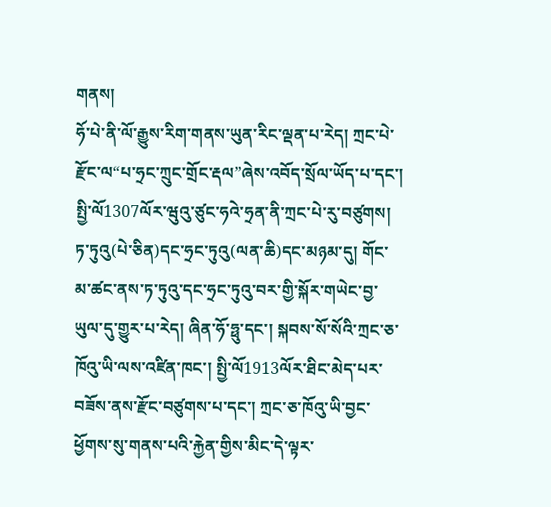གནས།
ཧོ་པེ་ནི་ལོ་རྒྱུས་རིག་གནས་ཡུན་རིང་ལྡན་པ་རེད། ཀྲང་པེ་རྫོང་ལ“པ་ཧྲང་ཀྲུང་གྲོང་རྡལ”ཞེས་འབོད་སྲོལ་ཡོད་པ་དང་། སྤྱི་ལོ1307ལོར་ཝུའུ་ཙུང་ཧའེ་ཧྲན་ནི་ཀྲང་པེ་རུ་བཙུགས། ཏ་ཏུའུ(པེ་ཅིན)དང་ཧྲང་ཏུའུ(ལན་ཆི)དང་མཉམ་དུ། གོང་མ་ཚང་ནས་ཏ་ཏུའུ་དང་ཧྲང་ཏུའུ་བར་གྱི་སྐོར་གཡེང་བྱ་ཡུལ་དུ་གྱུར་པ་རེད། ཞིན་ཧོ་ཧྥུ་དང་། སྐབས་སོ་སོའི་ཀྲང་ཅ་ཁོའུ་ཡི་ལས་འཛིན་ཁང་། སྤྱི་ལོ1913ལོར་ཐིང་མེད་པར་བཟོས་ནས་རྫོང་བཙུགས་པ་དང་། ཀྲང་ཅ་ཁོའུ་ཡི་བྱང་ཕྱོགས་སུ་གནས་པའི་རྐྱེན་གྱིས་མིང་དེ་ལྟར་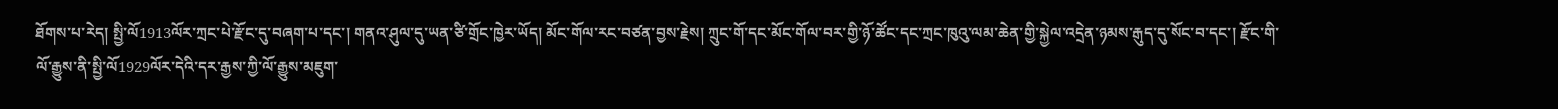ཐོགས་པ་རེད། སྤྱི་ལོ1913ལོར་ཀྲང་པེ་རྫོང་དུ་བཞག་པ་དང་། གནའ་ཤུལ་དུ་ཡན་ཙི་གྲོང་ཁྱེར་ཡོད། མོང་གོལ་རང་བཙན་བྱས་རྗེས། ཀྲུང་གོ་དང་མོང་གོལ་བར་གྱི་ཉོ་ཚོང་དང་ཀྲང་ཁུའུ་ལམ་ཆེན་གྱི་སྐྱེལ་འདྲེན་ཉམས་རྒུད་དུ་སོང་བ་དང་། རྫོང་གི་ལོ་རྒྱུས་ནི་སྤྱི་ལོ1929ལོར་དེའི་དར་རྒྱས་ཀྱི་ལོ་རྒྱུས་མཇུག་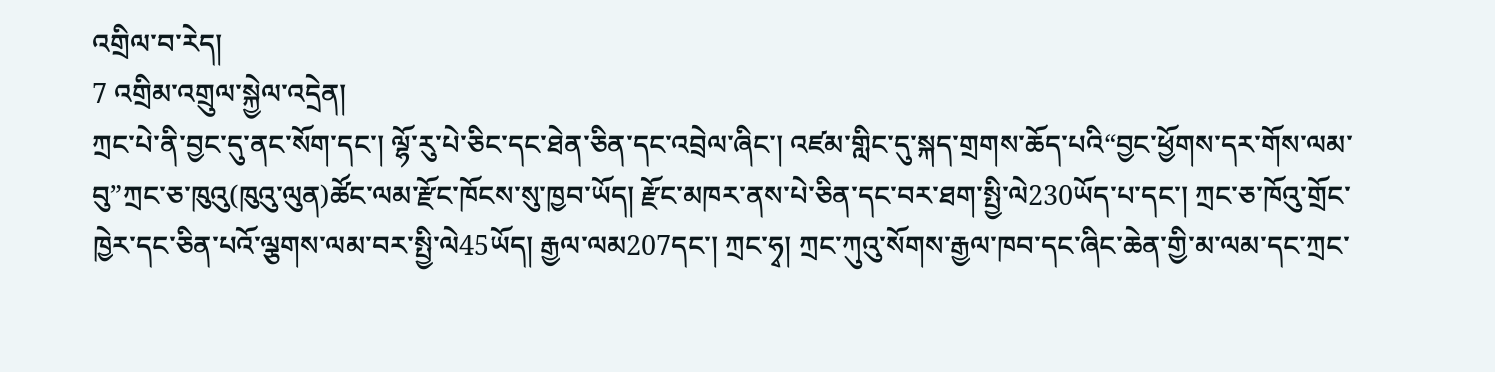འགྲིལ་བ་རེད།
7 འགྲིམ་འགྲུལ་སྐྱེལ་འདྲེན།
ཀྲང་པེ་ནི་བྱང་དུ་ནང་སོག་དང་། ལྷོ་རུ་པེ་ཅིང་དང་ཐེན་ཅིན་དང་འབྲེལ་ཞིང་། འཛམ་གླིང་དུ་སྐད་གྲགས་ཆོད་པའི“བྱང་ཕྱོགས་དར་གོས་ལམ་བུ”ཀྲང་ཅ་ཁུའུ(ཁུའུ་ལུན)ཚོང་ལམ་རྫོང་ཁོངས་སུ་ཁྱབ་ཡོད། རྫོང་མཁར་ནས་པེ་ཅིན་དང་བར་ཐག་སྤྱི་ལེ230ཡོད་པ་དང་། ཀྲང་ཅ་ཁོའུ་གྲོང་ཁྱེར་དང་ཅིན་པའོ་ལྕགས་ལམ་བར་སྤྱི་ལེ45ཡོད། རྒྱལ་ལམ207དང་། ཀྲང་ཧྭ། ཀྲང་ཀུའུ་སོགས་རྒྱལ་ཁབ་དང་ཞིང་ཆེན་གྱི་མ་ལམ་དང་ཀྲང་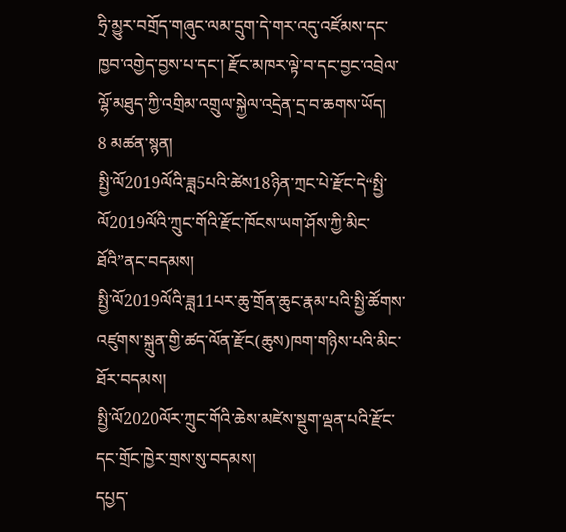ཧྲི་མྱུར་བགྲོད་གཞུང་ལམ་དྲུག་དེ་གར་འདུ་འཛོམས་དང་ཁྱབ་འགྱེད་བྱས་པ་དང་། རྫོང་མཁར་ལྟེ་བ་དང་བྱང་འབྲེལ་ལྷོ་མཐུད་ཀྱི་འགྲིམ་འགྲུལ་སྐྱེལ་འདྲེན་དྲ་བ་ཆགས་ཡོད།
8 མཚན་སྙན།
སྤྱི་ལོ2019ལོའི་ཟླ5པའི་ཚེས18ཉིན་ཀྲང་པེ་རྫོང་དེ“སྤྱི་ལོ2019ལོའི་ཀྲུང་གོའི་རྫོང་ཁོངས་ཡག་ཤོས་ཀྱི་མིང་ཐོའི”ནང་བདམས།
སྤྱི་ལོ2019ལོའི་ཟླ11པར་ཆུ་གྲོན་ཆུང་རྣམ་པའི་སྤྱི་ཚོགས་འཛུགས་སྐྲུན་གྱི་ཚད་ལོན་རྫོང(ཆུས)ཁག་གཉིས་པའི་མིང་ཐོར་བདམས།
སྤྱི་ལོ2020ལོར་ཀྲུང་གོའི་ཆེས་མཛེས་སྡུག་ལྡན་པའི་རྫོང་དང་གྲོང་ཁྱེར་གྲས་སུ་བདམས།
དཔྱད་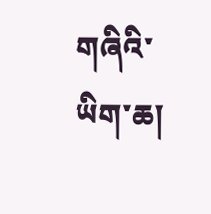གཞིའི་ཡིག་ཆ།